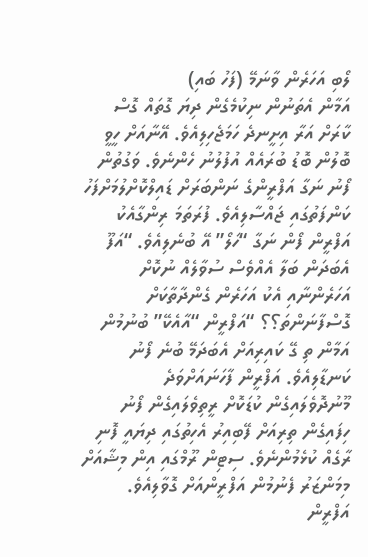ލޯބި އަހަރެން ވާނަމޭ (ފަހު ބައި)
އަމާން އެތަނުން ނިކުމެގެން ދިޔަ ގޮތައް ގޮސް ކާރަށް އަރާ އިށީނދެ ހަމަޖެހިލިއެވެ. އޭނާއަށް ހީވީ ބޮލުން ބޮޑު ބުރައެއް އުފުލުނު ހެންނެވެ. ވަގުތުން ފޯނު ނަގާ އަފްރީންގެ ނަންބަރަށް ޑައިލްކޮށްލުމަށްފަހު ކަންފަތުގައި ޖައްސާލިއެވެ. ފުރަތަމަ ރިންގާއެކު އަފްރީން ފޯން ނަގާ “ހަލޯ” އޭ ބުނެލިއެވެ. “އަފޫ އެބަދަން ބަލާ އެއްވެސް ސުވާލެއް ނުކޮށް އަހަރެންނާއި އެކު އަހަރެން ގެންދާތާކަށް ގޮސްފާނަންތަ؟؟ “އަފްރީން “އާއެކޭ” ބުނުމުން އަމާން ތި ގޭ ކައިރިއަށް އެބަދަމޭ ބުނެ ފޯނު ކަނޑާލިއެވެ. އަފްރީން ފާހަނައަށްވަދެ މޫނުދޮވެލައިގެން ކުޑަކޮށް ރީތިވެލައިގެން ފޯނު ހިފައިގެން ތިރިއަށް ފޭބިއިރު އެހިތުގައި ދިޔައީ ފޮނި ރާގެއް ކުޅެމުންނެވެ. ސިޓިން ރޫމްގައި އިން މިޝާއަށް މިމަންޒަރު ފެނުމުން އަފްރީންއަށް ގޮވާލިއެވެ. އަފްރީން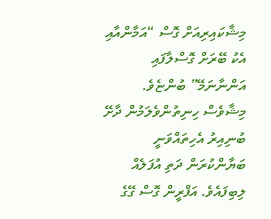މިޝާކައިރިއަށް ގޮސް “އަމާންއާއި އެކު ބޭރަށް ގޮސްލާފައި އަންނާނަމޭ” ބުންޏެވެ. މިޝާވެސް ހިނިތުންވެލަމުން ދާށޭ ބުނިއިރު އެހިތައްވަނީ ބަޔާންކުރަން ދަތި އުފަލެއް ލިބިފައެވެ. އަފްރީން ގޮސް ގޭގެ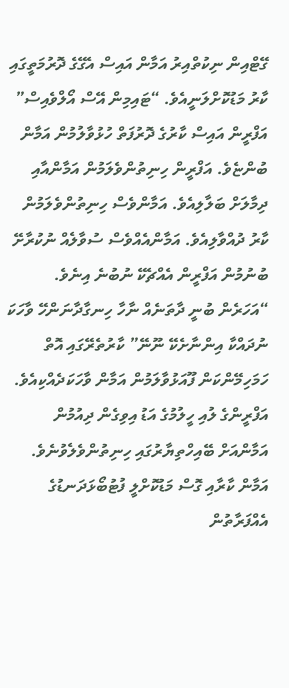ގޭޓްއިން ނިކުތްއިރު އަމާން އައިސް އެގޭގެ ދޮރުމަތީގައި ކާރު މަޑުކޮށްލަނީއެވެ. “ޓައިމިން އޭސް އޯލްވެއިސް” އަފްރީން އައިސް ކާރުގެ ދޮރުފަތް ހުޅުވާލުމުން އަމާން ބުންޏެވެ. އަފްރީން ހިނިތުންވެލަމުން އަމާންއާއި ދިމާލަށް ބަލާލިއެވެ. އަމާންވެސް ހިނިތުންވެލަމުން ކާރު ދުއްވާލިއެވެ. އަމާންއެއްވެސް ސުވާލެއް ނުކުރާށޭ ބުނުމުން އަފްރީން އެއްޗެކޭ ނުބުނެ އިނެވެ. “އަހަރެން ބުނީ ދާތަނެއް ނާހާ ހިނގާދާނަންހޭ ވާހަކަ ނުދައްކާ އިންނާށެކޭ ނޫނޭ” ކާރުތެރޭގައި އޮތް ހަމަހިމޭންކަން ފޫއަޅުވާލަމުން އަމާން ވާހަކަދެއްކިއެވެ. އަފްރީންގެ ލުއި ހީލުމުގެ އަޑު އިވިގެން ދިއުމުން އަމާންއަށް ބޭއިހްތިޔާރުގައި ހިނިތުންވެލެވުނެވެ. އަމާން ކާރާއި ގޮސް މަޑުކޮށްލީ ފުޓުބޯޅަދަނޑުގެ އެއްފަރާތުން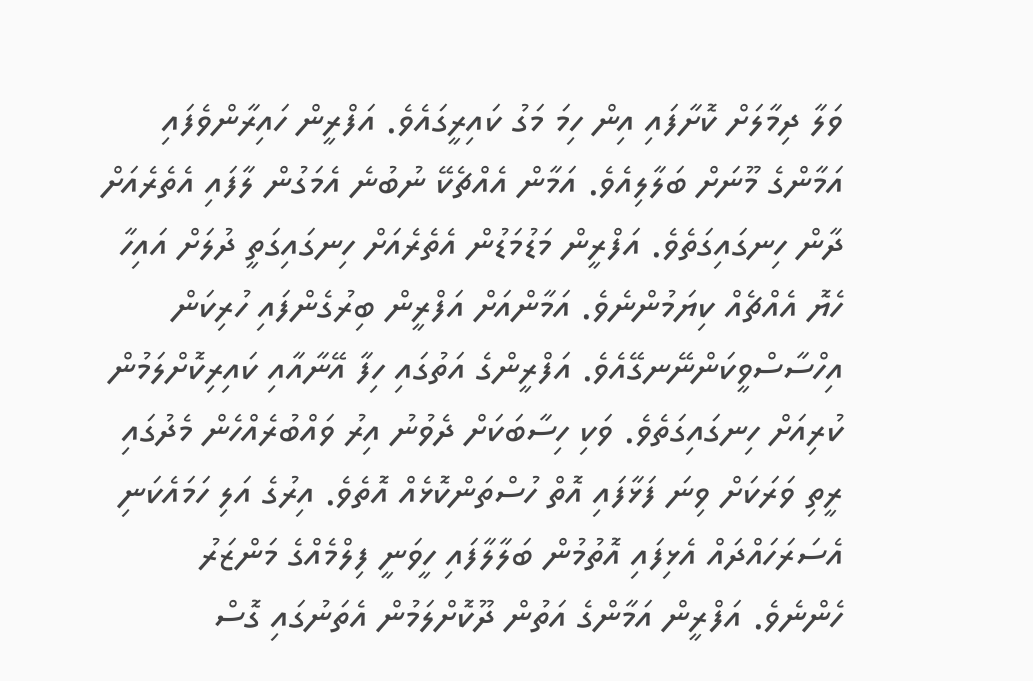ވަލާ ދިމާލަށް ކޮށާފައި އިން ހިމަ މަގު ކައިރީގައެވެ. އަފްރީން ހައިރާންވެފައި އަމާންގެ މޫނަށް ބަލާލިއެވެ. އަމާން އެއްޗެކޭ ނުބުނެ އެމަގުން ލާފައި އެތެރެއަށް ދާން ހިނގައިގަތެވެ. އަފްރީން މަޑުމަޑުން އެތެރެއަށް ހިނގައިގަތީ ދުލަށް އައިހާ ހެޔޮ އެއްޗެއް ކިޔަމުންނެވެ. އަމާންއަށް އަފްރީން ބިރުގެންފައި ހުރިކަން އިހްސާސްވީކަންނޭނގޭއެވެ. އަފްރީންގެ އަތުގައި ހިފާ އޭނާއާއި ކައިރިކޮށްލަމުން ކުރިއަށް ހިނގައިގަތެވެ. ވަކި ހިސާބަކަށް ދެވުނު އިރު ވައްބުރެއްހެން މެދުގައި ރީތި ވަރަކަށް ވިނަ ފަޅާފައި އޮތް ހުސްތަންކޮޅެއް އޮތެވެ. އިރުގެ އަލި ހަމައެކަނި އެސަރަހައްދައް އެޅިފައި އޮތުމުން ބަލާލާފައި ހީވަނީ ފިލްމެއްގެ މަންޒަރު ހެންނެވެ. އަފްރީން އަމާންގެ އަތުން ދޫކޮށްލަމުން އެތަނުގައި ގޮސް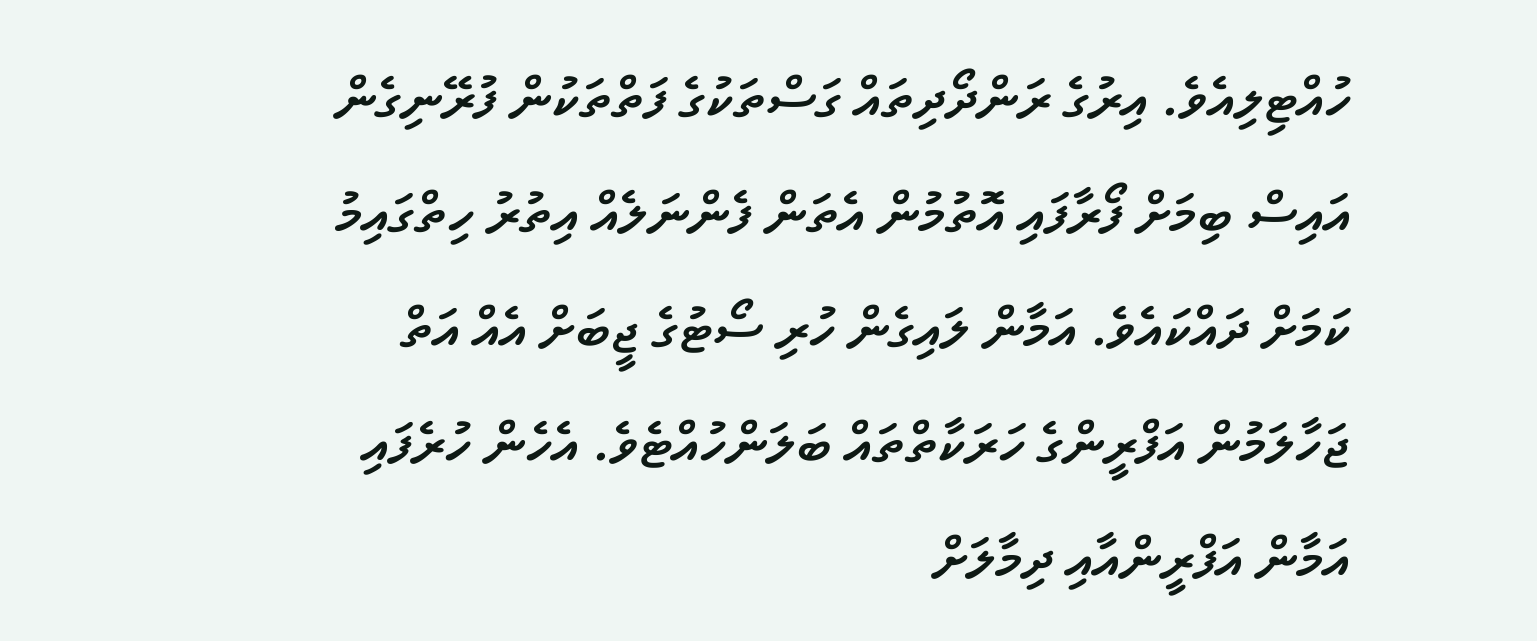ހުއްޓިލިއެވެ. އިރުގެ ރަންދޯދިތައް ގަސްތަކުގެ ފަތްތަކުން ފުރޭނިގެން އައިސް ބިމަށް ފޯރާފައި އޮތުމުން އެތަން ފެންނަލެއް އިތުރު ހިތްގައިމު ކަމަށް ދައްކައެވެ. އަމާން ލައިގެން ހުރި ސޯޓުގެ ޖީބަށް އެއް އަތް ޖަހާލަމުން އަފްރީންގެ ހަރަކާތްތައް ބަލަންހުއްޓެވެ. އެހެން ހުރެފައި އަމާން އަފްރީންއާއި ދިމާލަށް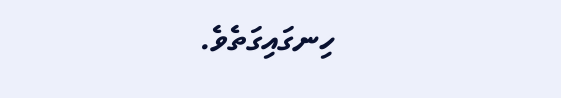ހިނގައިގަތެވެ.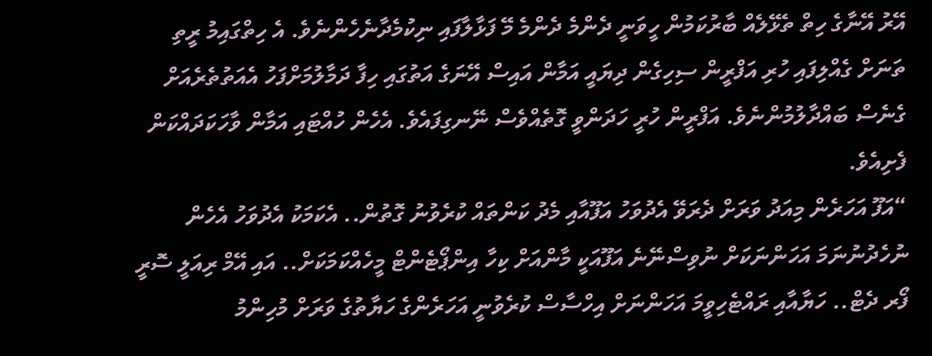އޭރު އޭނާގެ ހިތް ތެޅޭލެއް ބާރުކަމުން ހީވަނީ ދެންމެ ދެންމެ މޭ ފަޅާލާފައި ނިކުމެދާނެހެންނެވެ. އެ ހިތްގައިމު ރީތި ތަނަށް ގެއްލިފައި ހުރި އަފްރީން ސިހިގެން ދިޔައީ އަމާން އައިސް އޭނަގެ އަތުގައި ހިފާ ދަމާލުމަށްފަހު އެއަތުތެރެއަށް ގެނެސް ބައްދާލުމުންނެވެ. އަފްރީން ހުރީ ހަދަންވީ ގޮތެއްވެސް ނޭނގިފައެވެ. އެހެން ހުއްޓައި އަމާން ވާހަކަދައްކަން ފެށިއެވެ.
“އަފޫ އަހަރެން މިއަދު ވަރަށް ދެރަވޭ އެދުވަހު އަފޫއާއި މެދު ކަންތައް ކުރެވުނު ގޮތުން.. އެކަމަކު އެދުވަހު އެހެން ނުހެދުނުނަމަ އަހަންނަކަށް ނުވިސްނޭނެ އަފޫއަކީ މާންއަށް ކިހާ އިންޕޯޓެންޓް މީހެއްކަމަކަށް.. އައި އޭމް ރިއަލީ ސޮރީ ފޯރ ދެޓް.. ހަޔާއާއި ރައްޓެހިވީމަ އަހަންނަށް އިހްސާސް ކުރެވުނީ އަހަރެންގެ ހަޔާތުގެ ވަރަށް މުހިންމު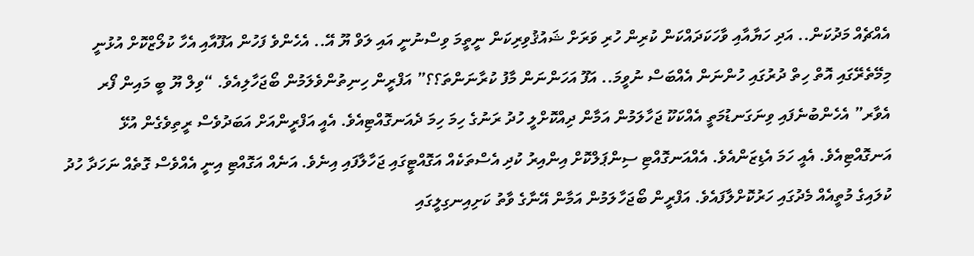އެއްޗެއް މަދުކަން.. އަދި ހަޔާއާއި ވާހަކަދައްކަން ކުރިން ހުރި ވަރަށް ޝައުޤުވިރިކަން ނީތީމަ ވިސްނުނީ އައި ލަވް ޔޫ އޭ.. އެހެންވެ ފަހުން އަފޫއާއި އެހާ ކުލޯޒްކޮށް އުޅުނީ މިމޭތެރޭގައި އޮތް ހިތް ދުރުގައި ހުންނަން އެއްބަސް ނުވީމަ.. އަފޫ އަހަންނަން މާފު ކުރާނަންތަ؟؟” އަފްރީން ހިނިތުންވެލަމުން ބޯޖަހާލިއެވެ. “ވިލް ޔޫ ބީ މައިން ފޯރ އެވާރ” އެހެންބުނެފައި ވިނަގަނޑުމަތީ އެއްކަކޫ ޖަހާލަމުން އަމާން ދިއްކޮށްލީ ހުދު ރަނުގެ ހިމަ ހިމަ ދެއަނގޮއްޓިއެވެ. އެއީ އަފްރީންއަށް އަބަދުވެސް ރީތިވެގެން އުޅޭ އަނގޮއްޓިއެވެ. އެއީ ހަމަ އެޑިޒަންއެވެ. އެއްއަނގޮއްޓި ސިންޕަލްކޮށް އިންއިރު ކުދި އެސްތަކެއް އަގޮއްޓީގައި ޖަހާލާފައި އިނެވެ. އަނެއް އަގޮއްޓި އިނީ އެއްވެސް ގޮތެއް ނަހަދާ ހުދު ކުލައިގެ މުތީއެއް މެދުގައި ހަރުކޮށްލާފައެވެ. އަފްރީން ބޯޖަހާލަމުން އަމާން އޭނާގެ ވާތު ކަށިއިނގިލީގައި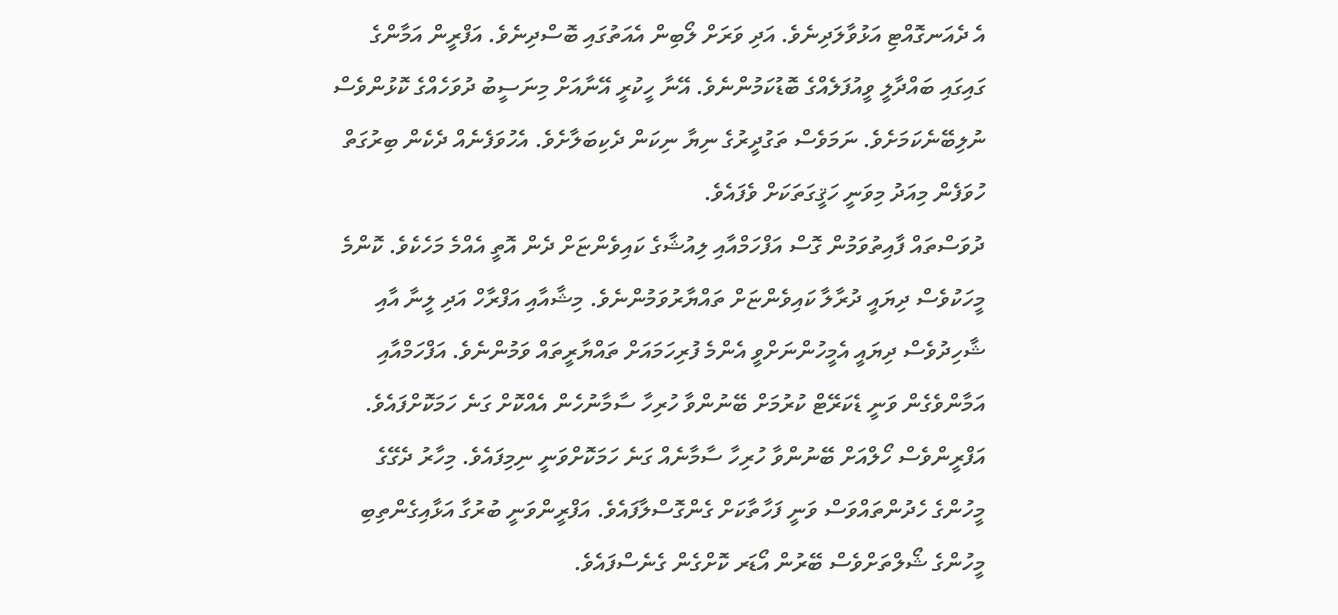އެ ދެއަނގޮއްޓި އަޅުވާލަދިނެވެ. އަދި ވަރަށް ލޯބިން އެއަތުގައި ބޮސްދިނެވެ. އަފްރީން އަމާންގެ ގައިގައި ބައްދާލީ ވީއުފަލެއްގެ ބޮޑުކަމުންނެވެ. އޭނާ ހީކުރީ އޭނާއަށް މިނަސީބު ދުވަހެއްގެ ކޮޅުންވެސް ނުލިބޭނެކަމަށެވެ. ނަމަވެސް ތަގުދީރުގެ ނިޔާ ނިކަން ދެކިބަލާށެވެ. އެހުވަފެނެއް ދެކެން ބިރުގަތް ހުވަފެން މިއަދު މިވަނީ ހަޤީގަތަކަށް ވެފައެވެ.
ދުވަސްތައް ފާއިތުވަމުން ގޮސް އަފްހަމްއާއި ލިއުޝާގެ ކައިވެންޏަށް ދެން އޮތީ އެއްމެ މަހެކެވެ. ކޮންމެ މީހަކުވެސް ދިޔައީ ދުރާލާ ކައިވެންޏަށް ތައްޔާރުވަމުންނެވެ. މިޝާއާއި އަފްރާހް އަދި ލީނާ އާއި ޝާހިދުވެސް ދިޔައީ އެމީހުންނަށްވީ އެންމެ ފުރިހަމައަށް ތައްޔާރީތައް ވަމުންނެވެ. އަފްހަމްއާއި އަމާންވެގެން ވަނީ ޑެކަރޭޓް ކުރުމަށް ބޭނުންވާ ހުރިހާ ސާމާނުހެން އެއްކޮށް ގަނެ ހަމަކޮށްފައެވެ. އަފްރީންވެސް ހޯލްއަށް ބޭނުންވާ ހުރިހާ ސާމާނެއް ގަނެ ހަމަކޮށްވަނީ ނިމިފައެވެ. މިހާރު ދެގޭގެ މީހުންގެ ހެދުންތައްވަސް ވަނީ ފަހާތާކަށް ގެންގޮސްލާފައެވެ. އަފްރީންވަނީ ބުރުގާ އަޅާއިގެންތިބި މީހުންގެ ޝޯލްތަށްވެސް ބޭރުން އޯޑަރ ކޮށްގެން ގެނެސްފައެވެ.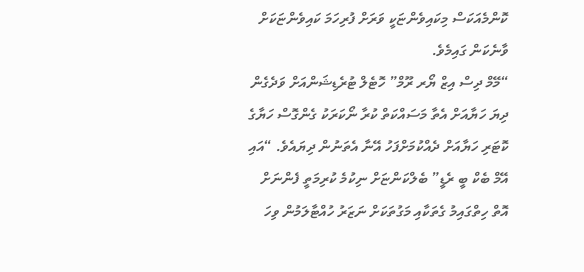ކޮންމެއަކަސް މިކައިވެންޏަކީ ވަރަށް ފުރިހަމަ ކައިވެންޏަކަށް ވާނެކަން ގައިމެވެ.
“މޭމް ދިސް އިޒް ޔޯރ ރޫމް” ހޮޓެލް ޓުރެޑިޝަންއަށް ވަދެގެން ދިޔަ ހަޔާއަށް އެތާ މަސައްކަތް ކުރާ ނޯކަރަކު ގެންގޮސް ހަޔާގެ ކޮޓަރި ހަޔާއަށް ދެއްކުމަށްފަހު އޭނާ އެތަނުން ދިޔައެވެ. “އައި އޭމް ބެކް ބީ ރެޑީ” ބެލްކަންޏަށް ނިކުމެ ކުރިމަތީ ފެންނަށް އޮތް ހިތްގައިމު ގެތަކާއި މަގުތަކަށް ނަޒަރު ހުއްޓާލަމުން ވިހަ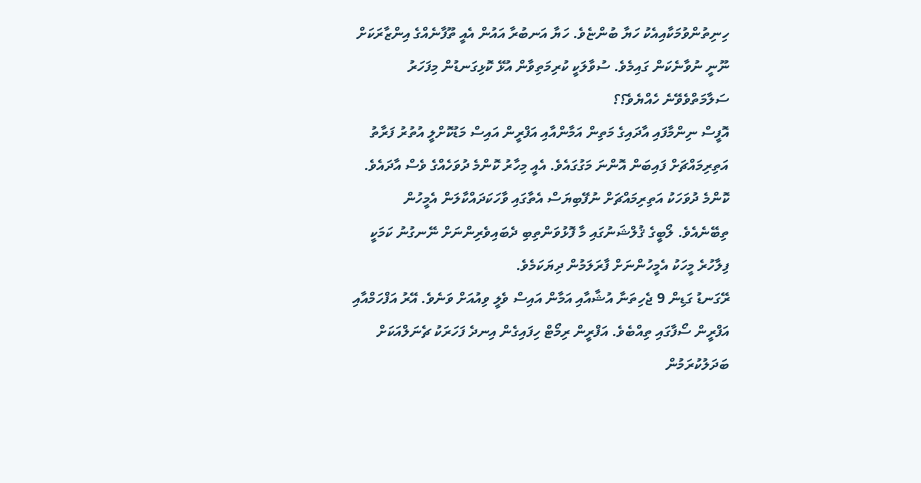ހިނިތުންވުމަކާއިއެކު ހަޔާ ބުންޏެވެ. ހަޔާ އަނބުރާ އައުން އެއީ ތޫފާނެއްގެ އިންޒާރަކަށް ނޫނީ ނުވާނެކަން ގައިމެވެ. ސުވާލަކީ ކުރިމަތިވާން އުޅޭ ކޮޅިގަނޑުން މިފަހަރު ސަލާމަތްވެވޭނެ ހެއްޔެވެ؟؟
އޮފީސް ނިންމާފައި އާދައިގެ މަތިން އަމާންއާއި އަފްރީން އައިސް މަޑުކޮށްލީ އުތުރު ފަރާތު އަތިރިމައްޗަށް ފައިބަން އޮންނަ މަގުގައެވެ. އެއީ މިހާރު ކޮންމެ ދުވަހެއްގެ ވެސް އާދައެވެ. ކޮންމެ ދުވަހަކު އަތިރިމައްޗަށް ނުފޭބިޔަސް އެތާގައި ވާހަކަދައްކާލަން އެމީހުން ތިބޭނެއެވެ. ލޯބީގެ ޤުލްޝަނުގައި މާ ފޮޅުވަންތިބި ދެބައިވެރިންނަށް ނޭނގުނު ކަމަކީ ފިލާހުރެ މީހަކު އެމީހުންނަށް ފާރަލަމުން ދިޔަކަމެވެ.
ރޭގަނޑު ގަޑިން 9 ޖެހިތަނާ އުޝާއާއި އަމާން އައިސް ވެލީ ވިއުއަށް ވަނެވެ. އޭރު އަފްހަމްއާއި އަފްރީން ސޯފާގައި ތިއްބެވެ. އަފްރީން ރިމޯޓް ހިފައިގެން އިނދެ ފަހަރަކު ޗެނަލްއަކަށް ބަދަލުކުރަމުން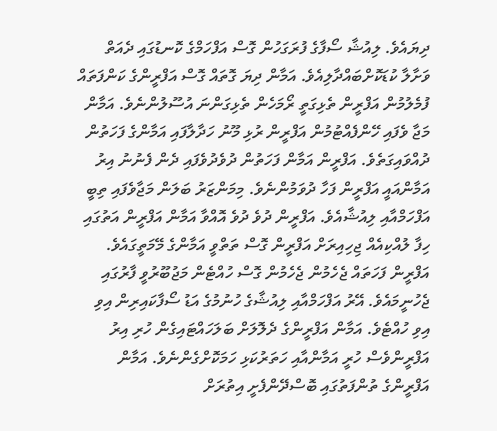ދިޔައެވެ. ލިއުޝާ ސޯފާގެ ފުރަގަހުން ގޮސް އަފްހަމްގެ ކޮނޑުގައި ދެއަތް ވަށާލާ ކުޑަކޮށްބައްދާލިއެވެ. އަމާން ދިޔަ ގޮތައް ގޮސް އަފްރީންގެ ކަންފަތައް ފުމެލުމުން އަފްރީން ތެޅިގަތީ ރޯމަހެން ތެޅިގަންނަ އުސޫލުންނެވެ. އަމާން މަޖާ ވެފައި ހޭންފެއްޓުމުން އަފްރީން ރުޅި މޫނު ހަދާލާފައި އަމާންގެ ފަހަތުން ދުއްވައިގަތެވެ. އަފްރީން އަމާން ފަހަތުން ދުވެދުވެފައި ދެން ފެނުނު އިރު އަމާންއައީ އަފްރީން ފަހާ ދުވަމުންނެވެ. މިމަންޒަރު ބަލަން މަޖާވެފައި ތިބީ އަފްހަމްއާއި ލިއުޝާއެވެ. އަފްރީން ދުވެ ދުވެ އޮއްވާ އަމާން އަފްރީން އަތުގައި ހިފާ ލުއްކިއެއް ޖިހިއިރަށް އަފްރީން ގޮސް ތަތްވީ އަމާންގެ މޭމަތީގައެވެ. އަފްރީން ފަހަތައް ޖެހެމުން ޖެހެމުން ގޮސް ހުއްޓެން މަޖުބޫރުވީ ފާރުގައި ޖެހުނީމައެވެ. އޭރު އަފްހަމްއާއި ލިއުޝާގެ ހުނުމުގެ އަޑު ސޯފާކައިރިން އިވި އިވި ހުއްޓެވެ. އަމާން އަފްރީންގެ ދެލޮލަށް ބަލަހައްޓައިގެން ހުރި އިރު އަފްރީންވެސް ހުރީ އަމާންއާއި ހަތަރުކަޅި ހަމަކޮށްގެންނެވެ. އަމާން އަފްރީންގެ ތުންފަތުގައި ބޮސްދޭންފެށީ އިތުރަށް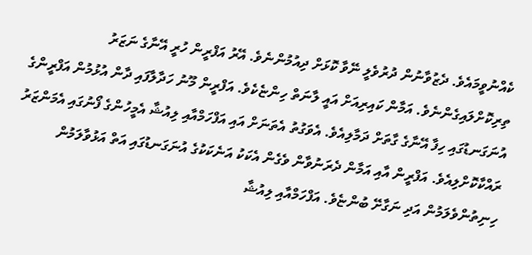ކެއްނުވީމައެވެ. ދެޒުވާނުން ދުރުވެލީ ނޭވާ ކޮޅަށް ދިއުމުންނެވެ. އޭރު އަފްރީން ހުރީ އޭނާގެ ނަޒަރު ތިރިކޮށްލައިގެންނެވެ. އަމާން ކައިރިއަށް އައީ ލާނަތް ހިންޏެކެވެ. އަފްރީން މޫނު ހަދާލާފައި ދާން އުޅުމުން އަފްރީންގެ އުނަގަނޑުގައި ހިފާ އޭނާގެ ގާތަށް ދަމާލިއެވެ. އެވަގުތު އެތަނަށް އައި އަފްހަމްއާއި ލިއުޝާ އެމީހުންގެ ފޯނުގައި އެމަންޒަރު ރައްކާކޮށްލިއެވެ. އަފްރީން އާއި އަމާން ދެރަނުވާން ވެގެން އެކަކު އަނެކަކުގެ އުނަގަނޑުގައި އަތް އަޅުވާލަމުން ހިނިތުންވެލަމުން އަދި ނަގާށޭ ބުންޏެވެ. އަފްހަމްއާއި ލިއުޝާ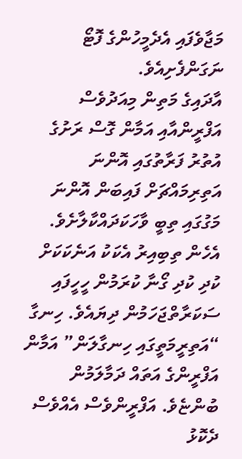މަޖާވެފައި އެދެމީހުންގެ ފޮޓޯ ނަގަންފެށިއެވެ.
އާދައިގެ މަތިން މިއަދުވެސް އަފްރީންއާއި އަމާން ގޮސް ރަށުގެ އުތުރު ފަރާތުގައި އޮންނަ އަތިރިމައްޗަށް ފައިބަން އޮންނަ މަގުގައި ތިބީ ވާހަކަދައްކާލާށެވެ. އެހެން ތިބިއިރު އެކަކު އަނެކަކަށް ކުދި ކުދި ގޯނާ ކުރަމުން ހީހީފައި ސަކަރާތްޖަހަމުން ދިޔައެވެ. ހިނގާ “އަތިރީމަތީގައި ހިނގާލަން” އަމާން އަފްރީންގެ އަތައް ދަމާލަމުން ބުންޏެވެ. އަފްރީންވެސް އެއްވެސް ދެކޮޅު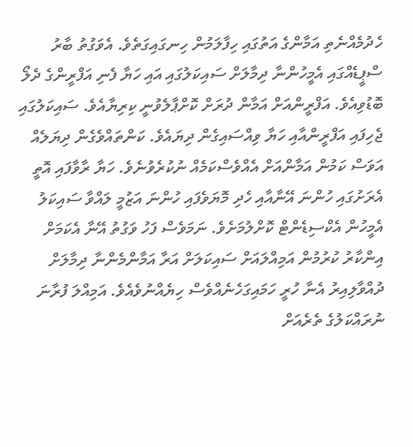ހެދުމެއްނެތި އަމާންގެ އަތުގައި ހިފާލަމުން ހިނގައިގަތެވެ. އެވަގުތު ބާރު ސްޕީޑެއްގައި އެމީހުންނާ ދިމާލަށް ސައިކަލުގައި އައި ހަޔާ ފެނި އަފްރީންގެ ދެލޯ ބޮޑުވިއެވެ. އަފްރީންއަށް އަމާން ދުރަށް ކޮށްޕާލެވުނީ ކިރިޔާއެވެ. ސައިކަލުގައި ޖެހިފައި އަފްރީންއާއި ހަޔާ ވިއްސައިގެން ދިޔައެވެ. ކަންތައްވެގެން ދިޔަލެއް އަވަސް ކަމުން އަމާންއަށް އެއްވެސްކަމެއް ނުކުރެވުނެވެ. ހަޔާ ރާވާފައި އޮތީ އެރަށުގައި ހުންނަ އޭނާއާއި ހެދި މޮޔަވެފައި ހުންނަ އަޒުމީ ލައްވާ ސައިކަލު އެމީހުން އެކްސިޑެންޓް ކޮށްލުމަށެވެ. ނަމަވެސް ފަހު ވަގުތު އޭނާ އެކަމަށް އިންކާރު ކުރުމުން އަމިއްލައަށް ސައިކަލަށް އަރާ އަމާންމެންނާ ދިމާލަށް ދުއްވާލިއިރު އެނާ ހުރީ ހަމައިގަހެނެއްވެސް ހިޔެއްނުވެއެވެ. އަމިއްލަ ފުރާނަ ނުރައްކަލުގެ ތެރެއަށް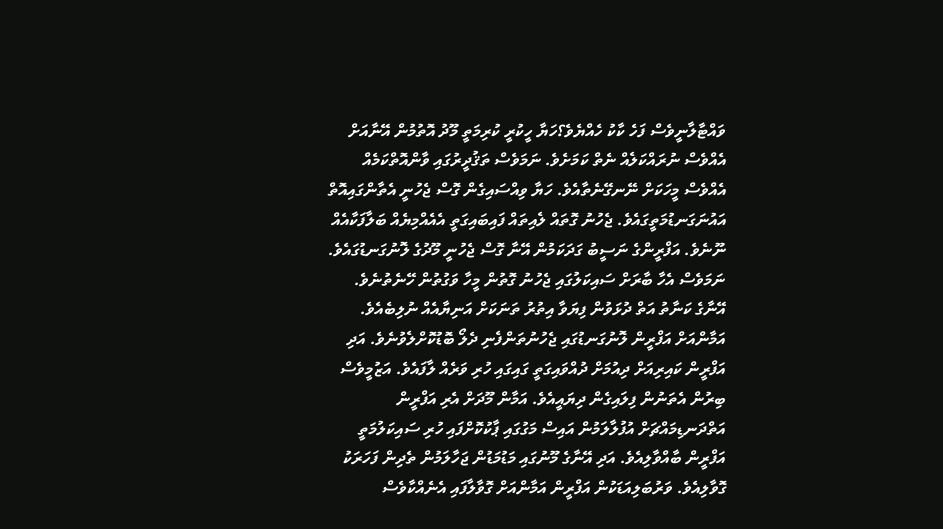ވައްޓާލާނީވެސް ފަހެ ކާކު ހެއްޔެވެ؟ހަޔާ ހީކުރީ ކުރިމަތީ މޫދު އޮތުމުން އޭނާއަށް އެއްވެސް ނުރައްކަލެއް ނެތް ކަމަށެވެ. ނަމަވެސް ތަޤުދީރުގައި ވާންއޮތްކަމެއް އެއްވެސް މީހަކަށް ނޭނގޭނެތާއެވެ. ހަޔާ ވިއްސައިގެން ގޮސް ޖެހުނީ އެތާންގައިއޮތް އައުނަގަނޑުމަތީގައެވެ. ޖެހުނު ގޮތައް ލެއިތައް ފައިބައިގަތީ އެއެއްމިޔެއް ބަލާފަކާއެއް ނޫނެވެ. އަފްރީންގެ ނަސީބު ގަދަކަމުން އޭނާ ގޮސް ޖެހުނީ މޫދުގެ ލޮނުގަނޑުގައެވެ. ނަމަވެސް އެހާ ބާރަށް ސައިކަލުގައި ޖެހުނު ގޮތުން މީހާ ވަގުތުން ހޭނެތުނެވެ. އޭނާގެ ކަނާތު އަތް ދުޅަވުން ފިޔަވާ އިތުރު ތަނަކަށް އަނިޔާއެއް ނުލިބެއެވެ. އަމާންއަށް އަފްރީން ލޮނުގަނޑުގައި ޖެހުނުތަންފެނި ދެލޯ ބޮޑުކޮށްލެވުނެވެ. އަދި އަފްރީން ކައިރިއަށް ދިއުމަށް ދުއްވައިގަތީ ގައިގައި ހުރި ވަރެއް ލާފައެވެ. އަޒުމީވެސް ބިރުން އެތަނުން ފިލައިގެން ދިޔައީއެވެ. އަމާން މޫދަށް އެރި އަފްރީން އަތްދަނޑިމައްޗަށް އުފުލާލަމުން އައިސް މަގުގައި ޕާކުކޮށްފައި ހުރި ސައިކަލުމަތީ އަފްރީން ބާއްވާލިއެވެ. އަދި އޭނާގެ މޫނުގައި މަޑުމަޑުން ޖަހާލަމުން ތެދިން ފަހަރަކު ގޮވާލިއެވެ. ވަރުބަލިއަޑަކުން އަފްރީން އަމާންއަށް ގޮވާލާފައި އެނެއްކާވެސް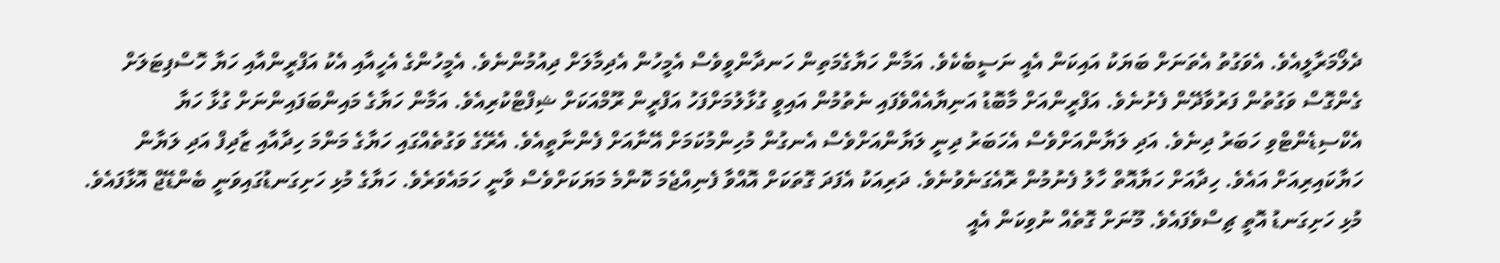ދެލޯމަރާލީއެވެ. އެވަގުތު އެތަނަށް ބަޔަކު އައިކަން އެއީ ނަސީބެކެވެ. އަމާން ހަޔާގެމަތިން ހަނދާންވީވެސް އެމީހުން އެދިމާލަށް ދިއުމުންނެވެ. އެމީހުންގެ އެހީއާއި އެކު އަފްރީންއާއި ހަޔާ ހޮސްޕިޓަލަށް ގެންގޮސް ވަގުތުން ފަރުވާދޭން ފެށުނެވެ. އަފްރީންއަށް މާބޮޑު އަނިޔާއެއްވެފައި ނެތުމުން އައިވީ ގުޅާލުމަށްފަހު އަފްރީން ރޫމްއަކަށް ޝިފްޓްކުރިއެވެ. އަމާން ހަޔާގެ މައިންބަފައިންނަށް ގުޅާ ހަޔާ އެކްސިޑެންޓްވި ހަބަރު ދިނެވެ. އަދި ލަޔާންއަށްވެސް އެހަބަރު ދިނީ ލަޔާންއަށްވެސް އެނގުން މުހިންމުކަމަށް އޭނާއަށް ފެންނާތީއެވެ. އެރޭގެ ވަގުތެއްގައި ހަޔާގެ މަންމަ ހިދާއާއި ޒާދިފް އަދި ލަޔާން ހަޔާކައިރިއަށް އައެވެ. ހިދާއަށް ހަޔާއޮތް ހާލު ފެނުމުން ރޮއެގަނެވުނެވެ. ދަރިއަކު އެފަދަ ގޮތަކަށް އޮއްވާ ފެނިއްޖެމަ ކޮންމެ މަޔަކަށްވެސް ވާނީ ހަމައެވަރެވެ. ހަޔާގެ މުޅި ހަށިގަނޑުގައިވަނީ ބެންޑޭޖް އޮޅާފައެވެ. މުޅި ހަށިގަނޑު އޮތީ ޗިސްވެފައެވެ. މޫނަށް ގޮތެއް ނުވިކަން އެއީ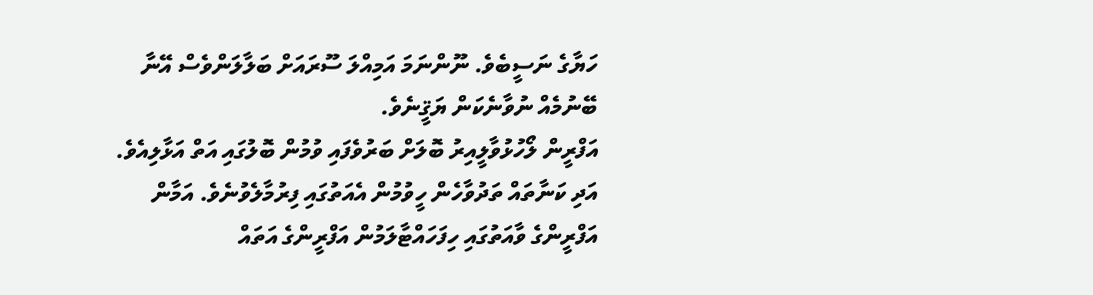ހަޔާގެ ނަސީބެވެ. ނޫންނަމަ އަމިއްލަ ސޫރައަށް ބަލާލަންވެސް އޭނާ ބޭނުމެއް ނުވާނެކަން ޔަޤީނެވެ.
އަފްރީން ލޯހުޅުވާލީއިރު ބޮލަށް ބަރުވެފައި ވުމުން ބޮލުގައި އަތް އަޅާލިއެވެ. އަދި ކަނާތައް ތަދުވާހެން ހީވުމުން އެއަތުގައި ފިރުމާލެވުނެވެ. އަމާން އަފްރީންގެ ވާއަތުގައި ހިފަހައްޓާލަމުން އަފްރީންގެ އަތައް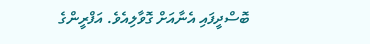ބޮސްދީފައި އެނާއަށް ގޮވާލިއެވެ. އަފްރީންގެ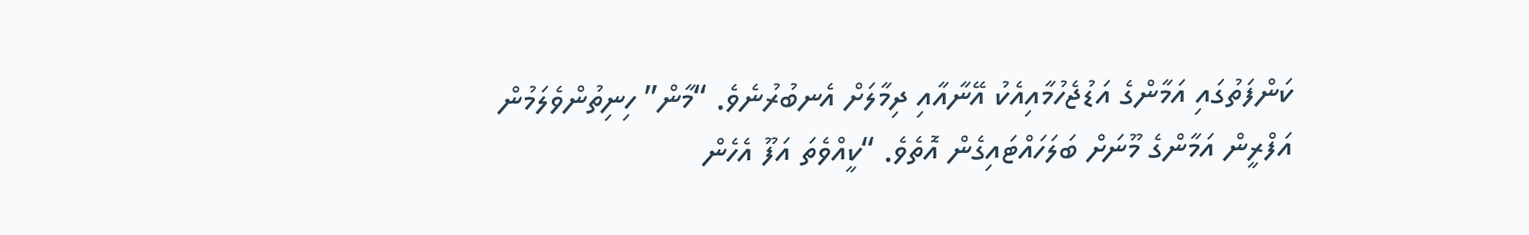ކަންފަތުގައި އަމާންގެ އަޑުޖެހުމާއިއެކު އޭނާއާއި ދިމާލަށް އެނބުރުނެވެ. “މާން” ހިނިތުންވެލަމުން އަފްރީން އަމާންގެ މޫނަށް ބަލަހައްޓައިގެން އޮތެވެ. “ކީއްވެތަ އަފޫ އެހެން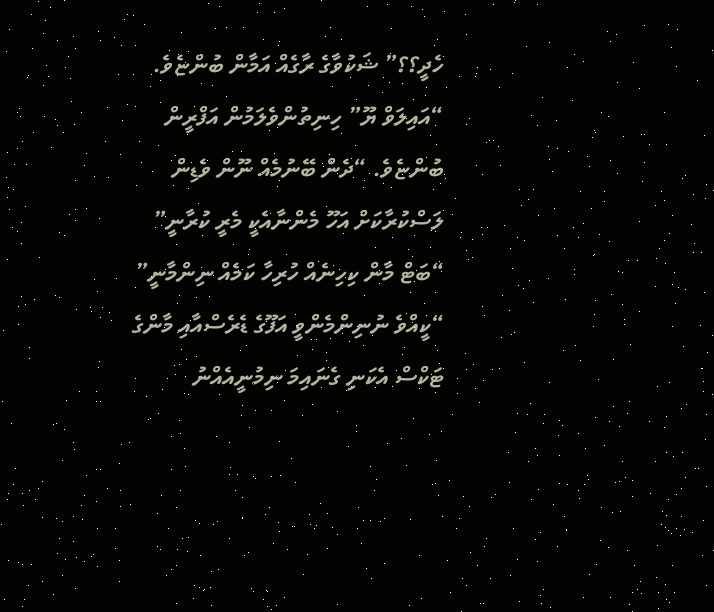ހެދީ؟؟” ޝަކުވާގެ ރާގެއް އަމާން ބުންޏެވެ. “އައިލަވް ޔޫ” ހިނިތުންވެލަމުން އަފްރީން ބުންޏެވެ. “ދެން ބޭނުމެއް ނޫން ވެޑިން ލަސްކުރާކަށް އަހޫ މެންނާއެކީ މެރީ ކުރާނީ” “ބަޓް މާން ކިހިނެއް ހުރިހާ ކަމެއް ނިންމާނީ” “ކީއްވެ ނުނިންމެންވީ އަފޫގެ ޑެރެސްއާއި މާންގެ ޓަކްސް އެކަނި ގެނައިމަ ނިމުނީއެއްނު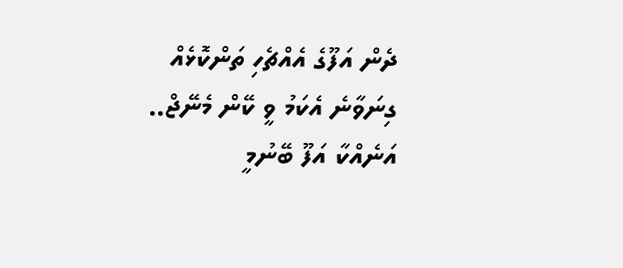ދެން އަފޫގެ އެއްޗެހި ތަންކޮޅެއް ގިނަވާނެ އެކަމު ވީ ކޭން މެނޭޖް.. އަނެއްކާ އަފޫ ބޭނުމީ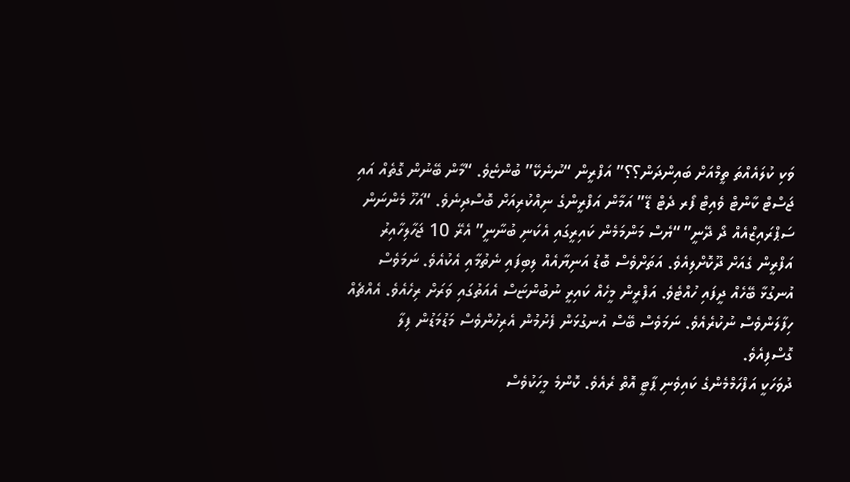ވަކި ކުލައެއްތަ ތީމްއަށް ބައިންދަން؟؟” އަފްރީން “ނުނެކޭ” ބުންޏެވެ. “މާން ބޭނުން ގޮތެއް އައި ޖަސްޓް ކާންޓް ވެއިޓް ފޯރ ދެޓް ޑޭ” އަމާން އަފްރީންގެ ނިއްކުރިއަށް ބޮސްދިނެވެ. “އަހޫ މެންނަން ސަޕްރައިޒްއެއް ދޯ ދޭނީ” “ޔެސް މަންމަމެން ކައިރީގައި އެކަނި ބުނާނީ” އެރޭ 10 ޖަހާލިހާއިރު އަފްރީން ގެއަށް ދޫކޮށްލިއެވެ. އަތަށްވެސް ބޮޑު އަނިޔާއެއް ލިބިފައި ނެތުމާއި އެކުއެވެ. ނަމަވެސް އުނގުޅާ ބޭހެއް ދީފައި ހުއްޓެވެ. އަފްރީން މީހެއް ކައިރީ ނުބުންޏަސް އެއަތުގައި ވަރަށް ރިހެއެވެ. އެއްޗެއް ހިފާލަންވެސް ނުކުރެއެވެ. ނަމަވެސް ބޭސް އުނގުޅަން ފެށުމުން އެރިހުންވެސް މަޑުމަޑުން ފިލާ ގޮސްފިއެވެ.
ދުވަހަކީ އަފްހަމްމެންގެ ކައިވެނި ޕާޓީ އޮތް ރެއެވެ. ކޮންމެ މީހަކުވެސް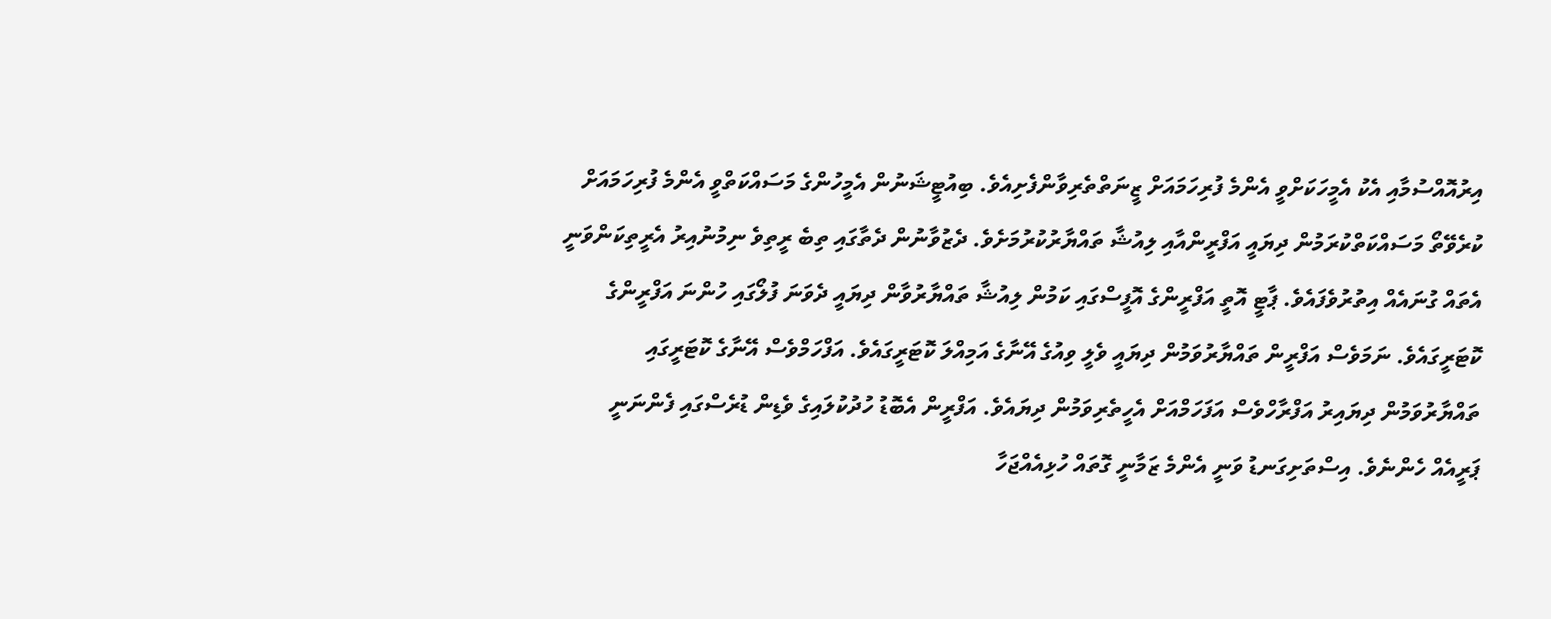އިރުއޮއްސުމާއި އެކު އެމީހަކަށްވީ އެންމެ ފުރިހަމައަށް ޒީނަތްތެރިވާންފެށިއެވެ. ބިއުޓީޝަނުން އެމީހުންގެ މަސައްކަތްވީ އެންމެ ފުރިހަމައަށް ކުރެވޭތޯ މަސައްކަތްކުރަމުން ދިޔައީ އަފްރީންއާއި ލިއުޝާ ތައްޔާރުކުރުމަށެވެ. ދެޒުވާނުން ދެތާގައި ތިބެ ރީތިވެ ނިމުނުއިރު އެރީތިކަންވަނީ އެތައް ގުނައެއް އިތުރުވެފައެވެ. ޕާޓީ އޮތީ އަފްރީންގެ އޮފީސްގައި ކަމުން ލިއުޝާ ތައްޔާރުވާން ދިޔައީ ދެވަނަ ފުލޯގައި ހުންނަ އަފްރީންގެ ކޮޓަރީގައެވެ. ނަމަވެސް އަފްރީން ތައްޔާރުވަމުން ދިޔައީ ވެލީ ވިއުގެ އޭނާގެ އަމިއްލަ ކޮޓަރީގައެވެ. އަފްހަމްވެސް އޭނާގެ ކޮޓަރީގައި ތައްޔާރުވަމުން ދިޔައިރު އަފްރާހްވެސް އަފަހަމްއަށް އެހީތެރިވަމުން ދިޔައެވެ. އަފްރީން އެބޮޑު ހުދުކުލައިގެ ވެޑިން ޑުރެސްގައި ފެންނަނީ ޕަރީއެއް ހެންނެވެ. އިސްތަށިގަނޑު ވަނީ އެންމެ ޒަމާނީ ގޮތައް ހުޅިއެއްޖަހާ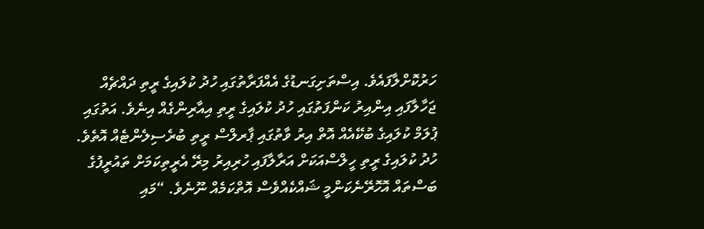ހަރުކޮށްލާފައެވެ. އިސްތަށިގަނޑުގެ އެއްފަރާތުގައި ހުދު ކުލައިގެ ރީތި ދައްޗެއް ޖަހާލާފައި އިންއިރު ކަންފަތުގައި ހުދު ކުލައިގެ ރީތި އިއާރިންގެއް އިނެވެ. އަތުގައި ޕުލަމް ކުލައިގެ ބުކޭއެއް އޮތް އިރު ވާތުގައި ޕާރލްސް ރީތި ބުރެސިލެންޓެއް އޮތެވެ. ހުދު ކުލައިގެ ރީތި ހީލްސްއަކަށް އަރާލާފައި ހުރިއިރު މިރޭ އެރީތިކަމަށް ތައުރީފުގެ ބަސްތައް އޮހޮރޭނެކަންމީ ޝައްކެއްވެސް އޮތްކަމެއް ނޫނެވެ. “މައި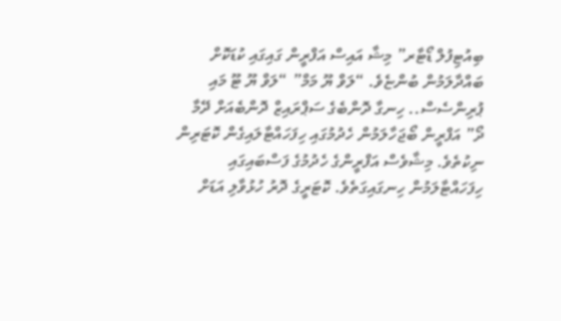ބިއުޓިފުލް ޑޯޓާރ” މިޝާ އައިސް އަފްރީން ގައިގައި ކުޑަކޮށް ބައްދާލަމުން ބުންޏެވެ. “ލަވް ޔޫ މަމް” “ލަވް ޔޫ ޓޫ މައި ޕުރިންސެސް.. ހިނގާ ދޮންބެގެ ސަޕްރައިޒް ދޮންބެއަށް ދޭމާ ދޯ” އަފްރީން ބޯޖަހާލަމުން ހެދުމުގައި ހިފަހައްޓާލައިގެން ކޮޓަރިން ނިކުތެވެ. މިޝާވެސް އަފްރީންގެ ހެދުމުގެ ފަސްބައިގައި ހިފަހައްޓާލަމުން ހިނގައިގަތެވެ. ކޮޓަރީގެ ދޮރު ހުޅުވާލި އަޑަށް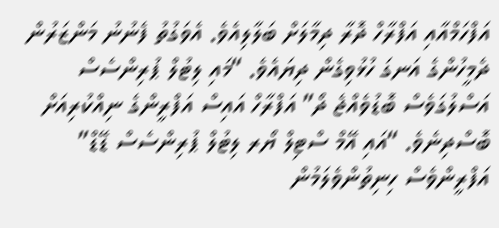އަފްހަމްއާއި އަފްރާހް ދޮރާ ދިމާލަށް ބަލާލިއެވެ. އެވަގުތު ފެނުނު މަންޒަރުން ދެމީހުންގެ އަނގަ ހުޅުވިގެން ދިޔައެވެ. “މައި ލިޓުލް ޕުރިންސެސް އަސްލުގަވެސް ބޮޑުވެއްޖެ ދޯ” އަފްރާހް އައިސް އަފްރީންގެ ނިއްކުރިއަށް ބޮސްދިނެވެ. “އައި އޭމް ސްޓިލް ޔޯރ ލިޓުލް ޕުރިންސެސް ޑޭޑް” އަފްރީންވެސް ހިނިތުންވެލަމުން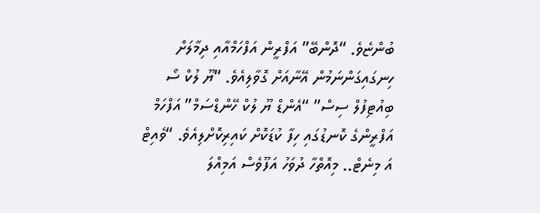ބުންޏެވެ. “ދޮންބޭ” އަފްރީން އަފްހަމްއާއި ދިމާލަށް ހިނގައިގަންނަމުން އޭނާއަށް ގޮވާލިއެވެ. “ޔޫ ލުކް ސޯ ބިއުޓިފުލް ސިސް” “އެންޑް ޔޫ ލުކް ހޭންޑްސަމް” އަފްހަމް އަފްރީންގެ ކޮނޑުގައި ހިފާ ކުޑަކޮށް ކައިރިކޮށްލިއެވެ. “ވެއިޓް އަ މިނެޓް.. މިއޮތްހާ ދުވަހު އަފޫވެސް އަމިއްލަ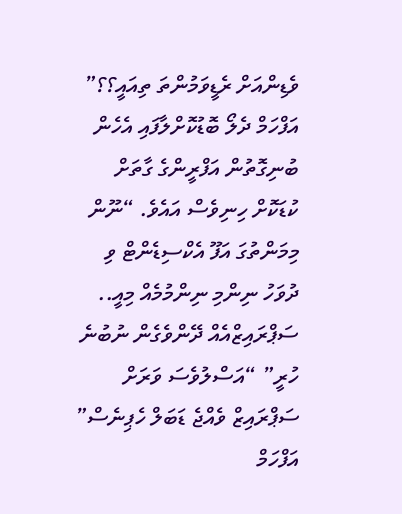ވެޑިންއަށް ރެޑީވަމުންތަ ތިއައީ؟؟” އަފްހަމް ދެލޯ ބޮޑުކޮށްލާފައި އެހެން ބުނިގޮތުން އަފްރީންގެ ގާތަށް ކުޑަކޮށް ހިނިވެސް އައެވެ. “ނޫން މިމަންތުގަ އަފޫ އެކްސިޑެންޓް ވި ދުވަހު ނިންމި ނިންމުމެއް މިއީ.. ސަޕްރައިޒްއެއް ދޭންވެގެން ނުބުނެ ހުރީ” “އަސްލުވެސަ ވަރަށް ސަޕްރައިޒް ވެއްޖެ ޑަބަލް ހެޕިނެސް” އަފްހަމް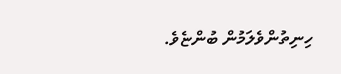ހިނިތުންވެލަމުން ބުންޏެވެ.